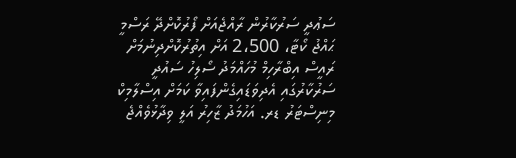ސަޢުދީ ސަރުކާރުން ރާއްޖެއަށް ފޯރުކޮށްދޭ ރަސްމީ ޙައްޖު ކޯޓާ، 2،500 އަށް އިތުރުކޮށްދިނުމަށް ރައީސް އިބްރާހިމް މުހައްމަދު ސޯލިހު ސައުދީ ސަރުކާރުގައި އެދިވަޑައިގެންފައިވާ ކަމަށް އިސްލާމިކް މިނިސްޓަރު ޑރ. އަހުމަދު ޒާހިރު އަލީ ވިދާޅުވެއްޖެ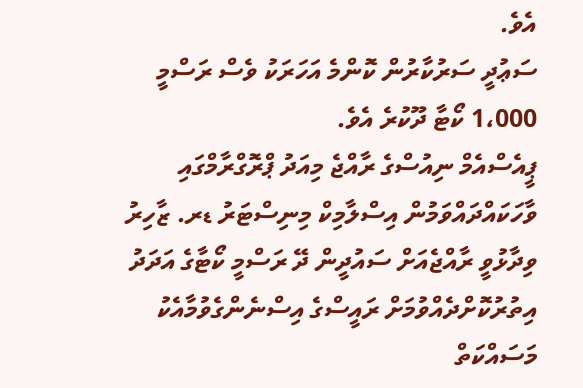އެވެ.
ސަޢުދީ ސަރުކާރުން ކޮންމެ އަހަރަކު ވެސް ރަސްމީ 1،000 ކޯޓާ ދޫކުރެ އެވެ.
ޕީއެސްއެމް ނިއުސްގެ ރާއްޖެ މިއަދު ޕްރޮގްރާމްގައި ވާހަކައްދައްވަމުން އިސްލާމިކް މިނިސްޓަރު ޑރ. ޒާހިރު ވިދާޅުވީ ރާއްޖެއަށް ސައުދީން ދޭ ރަސްމީ ކޯޓާގެ އަދަދު އިތުރުކޮށްދެއްވުމަށް ރައީސްގެ އިސްނެންގެވުމާއެކު މަސައްކަތް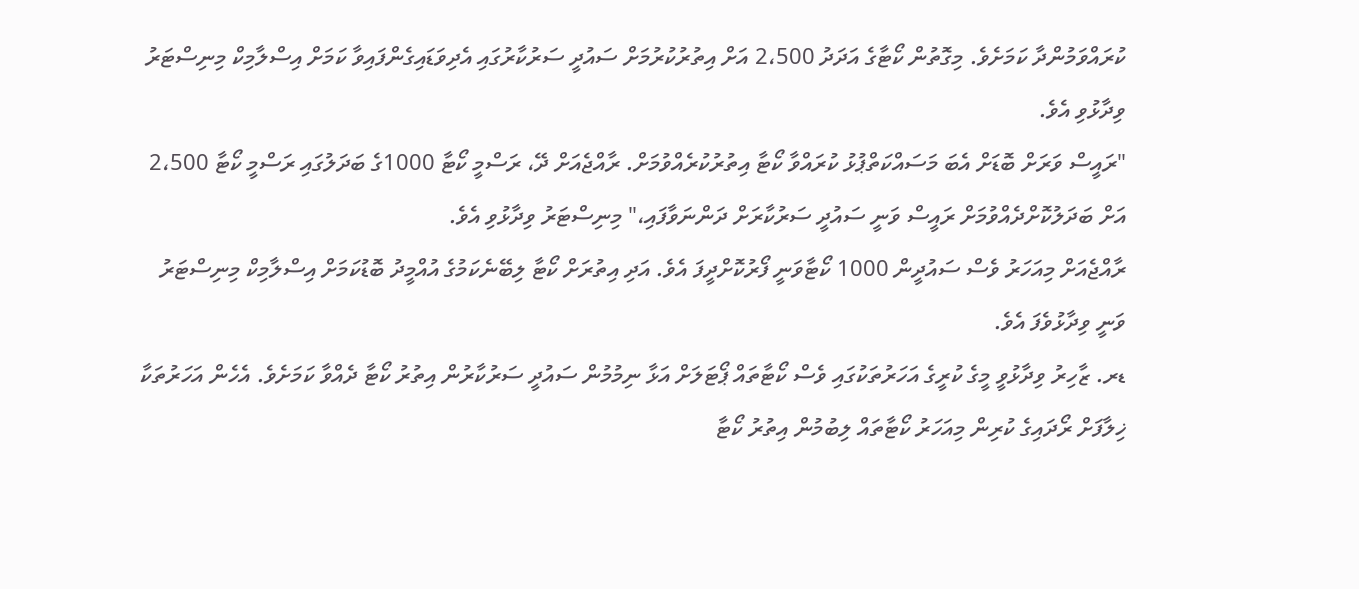ކުރައްވަމުންދާ ކަމަށެވެ. މިގޮތުން ކޯޓާގެ އަދަދު 2،500 އަށް އިތުރުކުރުމަށް ސައުދީ ސަރުކާރުގައި އެދިވަޑައިގެންފައިވާ ކަމަށް އިސްލާމިކް މިނިސްޓަރު ވިދާޅުވި އެވެ.
"ރައީސް ވަރަށް ބޮޑަށް އެބަ މަސައްކަތްޕުޅު ކުރައްވާ ކޯޓާ އިތުރުކުރެއްވުމަށް. ރާއްޖެއަށް ދޭ، ރަސްމީ ކޯޓާ 1000ގެ ބަދަލުގައި ރަސްމީ ކޯޓާ 2،500 އަށް ބަދަލުކޮށްދެއްވުމަށް ރައީސް ވަނީ ސައުދީ ސަރުކާރަށް ދަންނަވާފައި،" މިނިސްޓަރު ވިދާޅުވި އެވެ.
ރާއްޖެއަށް މިއަހަރު ވެސް ސައުދީން 1000 ކޯޓާވަނީ ފޯރުކޮށްދީފަ އެވެ. އަދި އިތުރަށް ކޯޓާ ލިބޭނެކަމުގެ އުއްމީދު ބޮޑުކަމަށް އިސްލާމިކް މިނިސްޓަރު ވަނީ ވިދާޅުވެފަ އެވެ.
ޑރ. ޒާހިރު ވިދާޅުވީ މީގެ ކުރީގެ އަހަރުތަކުގައި ވެސް ކޯޓާތައް ޕޯޓަލަށް އަޅާ ނިމުމުން ސައުދީ ސަރުކާރުން އިތުރު ކޯޓާ ދެއްވާ ކަމަށެވެ. އެހެން އަހަރުތަކާ ޚިލާފަށް ރޯދައިގެ ކުރިން މިއަހަރު ކޯޓާތައް ލިބުމުން އިތުރު ކޯޓާ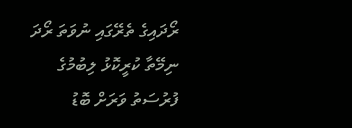ރޯދައިގެ ތެރޭގައި ނުވަތަ ރޯދަ ނިމޭތާ ކުރީކޮޅު ލިބުމުގެ ފުރުސަތު ވަރަށް ބޮޑު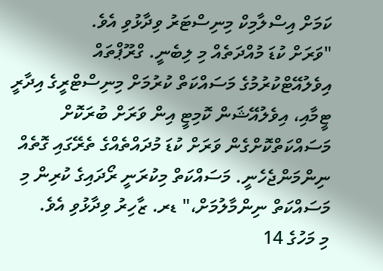ކަމަށް އިސްލާމިކް މިނިސްޓަރު ވިދާޅުވި އެވެ.
"ވަރަށް ކުޑަ މުއްދަތެއް މި ލިބެނީ. ގްރޫޕްތައް އިވެލުއޭޓްކުރުމުގެ މަސައްކަތް ކުރުމަށް މިނިސްޓްރީގެ އިދާރީ ޓީމާއި، އިވެލުއޭޝަން ކޮމިޓީ އިން ވަރަށް ބުރަކޮށް މަސައްކަތްކޮށްގެން ވަރަށް ކުޑަ މުދައްތެއްގެ ތެރޭގައި ގޮތެއް ނިންމަންޖެހެނީ. މަސައްކަތް މިކުރަނީ ރޯދައިގެ ކުރިން މި މަސައްކަތް ނިންމާލުމަށް،" ޑރ. ޒާހިރު ވިދާޅުވި އެވެ.
މި މަހުގެ 14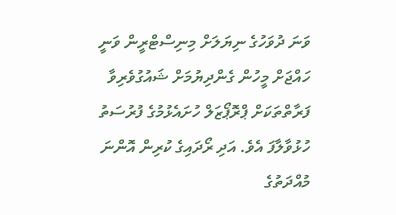ވަނަ ދުވަހުގެ ނިޔަލަށް މިނިސްޓްރީން ވަނީ ހައްޖަށް މީހުން ގެންދިޔުމަށް ޝައުގުވެރިވާ ފަރާތްތަކަށް ޕްރޮޕޯޒަލް ހުށައެޅުމުގެ ފުރުސަތު ހުޅުވާލާފަ އެވެ. އަދި ރޯދައިގެ ކުރިން އޮންނަ މުއްދަތުގެ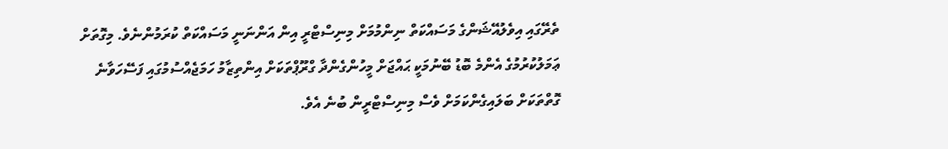ތެރޭގައި އިވެލުއޭޝަންގެ މަސައްކަތް ނިންމުމަށް މިނިސްޓްރީ އިން އަންނަނީ މަސައްކަތް ކުރަމުންނެވެ. މިގޮތަށް ޢަމަލުކުރުމުގެ އެންމެ ބޮޑު ބޭނުމަކީ ޙައްޖަށް މީހުންގެންދާ ގްރޫޕްތަކަށް އިންތިޒާމު ހަމަޖެއްސުމުގައި ފަސޭހަވާނެ ގޮތްތަކަށް ބަލައިގެންކަމަށް ވެސް މިނިސްޓްރީން ބުނެ އެވެ.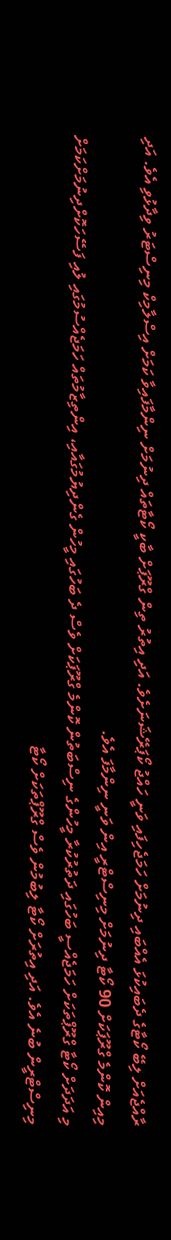ރާއްޖެއަށް ލިބޭ ކޯޓާގެ ދެބައިކުޅަ އެއްބައި ދިނުމަށް ހަމަޖެހިފައި ވަނީ ހައްޖު ކޯޕަރޭޝަނަށެވެ. އަދި އިތުރު ތިން ގްރޫޕަށް ބާކީ ކޯޓާތައް ދިނުމަށް ނިންމާފައިވާ ކަމަށް އިސްލާމިކް މިނިސްޓަރު ވިދާޅުވި އެވެ. އަދި މިއިން ކޮންމެ ގްރޫޕަކަށް 90 ކޯޓާ ދިނުމަށް މިނިސްޓްރީ އިން ވަނީ ނިންމާފަ އެވެ.
މި އަދަދަށް ކޯޓާ ގްރޫޕްތަކަށް ހަމަޖެއްސީ ބަހުގައި ދަތުރުކުރާ މީހުންގެ ނިސްބަތުން ކޮންމެ ގްރޫޕަކަށް ވެސް ދެ ބަހުގައި މީހުން ގެންދިޔުމުގައާއި، އިންތިޒާމުތައް ހަމަޖެއްސުމުގައި ލުއި ފަސޭހަކޮށްދިނުމަށްކަމަށް މިނިސްޓްރީން ބުނެ އެވެ. އަދި އިތުރަށް ކޯޓާ ލިބުމުން ވެސް ގްރޫޕްތަކަށް ކޯޓާ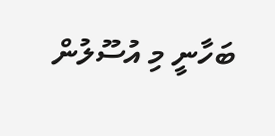ބަހާނީ މި އުސޫލުން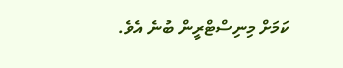ކަމަށް މިނިސްޓްރީން ބުނެ އެވެ.